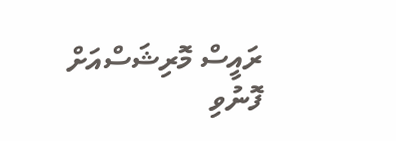ރައީސް މޮރިޝަސްއަށް ފޮނުވި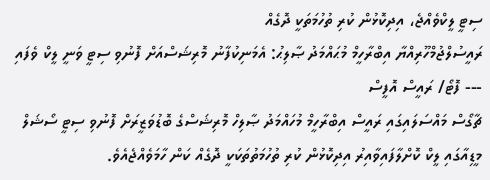ސިޓީ ލީކްވެއްޖެ، އިދިކޮޅުން ކުރި ތުހުމަތަކީ ދޮގެއް
ރައީސުލްޖުމްހޫރިއްޔާ އިބްރާހީމް މުޙައްމަދު ޞާލިޙު: އެމަނިކުފާނު މޮރިޝަސްއަށް ފޮނުވި ސިޓީ ވަނީ ލީކް ވެފައި --- ފޮޓޯ/ ރައީސް އޮފީސް
ޗާގޯސް މައްސަލައިގައި ރައީސް އިބްރާހީމް މުހައްމަދު ޞާލިހް މޮރިޝަސްގެ ބޮޑުވަޒީރަށް ފޮނުވި ސިޓީ ސޯޝަލް މީޑިއާގައި ލީކް ކޮށްލާފައިވާއިރު އިދިކޮޅުން ކުރި ތުހުމަތުތަކަކީ ދޮގެއް ކަން ހާމަވެއްޖެއެވެ.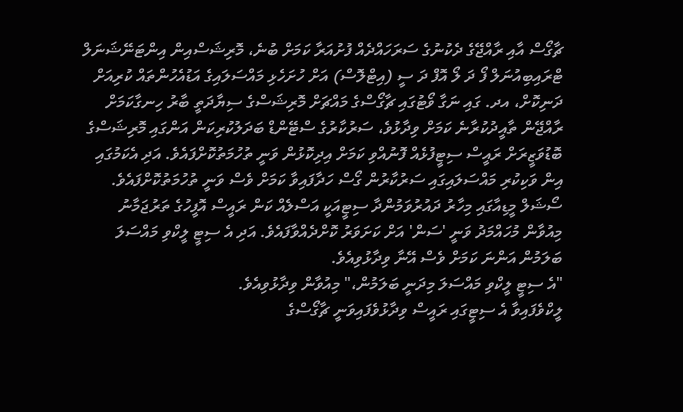ޗާގޯސް އާއި ރާއްޖޭގެ ދެކުނުގެ ސަރަހައްދެއް ފުށުއަރާ ކަމަށް ބުނެ، މޮރިޝަސްއިން އިންޓަނޭޝަނަލް ޓްރައިބިއުނަލް ފޯ ދަ ލޯ އޮފް ދަ ސީ (އިޓްލޮސް) އަށް ހުށަހެޅި މައްސަލައިގެ އަޑުއެހުންތައް ކުރިއަށް ދަނިކޮށް، އދ. ގައި ނަގާ ވޯޓުގައި ޗާގޯސްގެ މައްޗަށް މޮރިޝަސްގެ ސިޔާދަތީ ބާރު ހިނގާކަމަށް ރާއްޖޭން ތާއީދުކުރާނެ ކަމަށް ވިދާޅުވެ، ސަރުކާރުގެ ސްޓޭންޑް ބަދަލުކުރިކަން އަންގައި މޮރިޝަސްގެ ބޮޑުވަޒީރަށް ރައީސް ސިޓީފުޅެއް ފޮނުއްވި ކަމަށް އިދިކޮޅުން ވަނީ ތުހުމަތުކޮށްފައެވެ. އަދި އެކަމުގައި އިން ވަކިކުރި މައްސަލައިގައި ސަރުކާރުން ގޯސް ހަދާފައިވާ ކަމަށް ވެސް ވަނީ ތުހުމަތުކޮށްފައެވެ.
ސޯޝަލް މީޑިއާގައި މިހާރު ދައުރުވަމުންދާ ސިޓީއަކީ އަސްލެއް ކަން ރައީސް އޮފީހުގެ ތަރުޖަމާނު މިއުވާން މުހައްމަދު ވަނީ 'ސަން' އަށް ކަށަވަރު ކޮށްދެއްވާފައެވެ. އަދި އެ ސިޓީ ލީކްވި މައްސަލަ ބަލަމުން އަންނަ ކަމަށް ވެސް އޭނާ ވިދާޅުވިއެވެ.
"އެ ސިޓީ ލީކްވި މައްސަލަ މިދަނީ ބަލަމުން،" މިއުވާން ވިދާޅުވިއެވެ.
ލީކްވެފައިވާ އެ ސިޓީގައި ރައީސް ވިދާޅުވެފައިވަނީ ޗާގޯސްގެ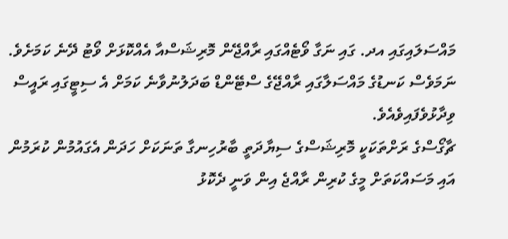މައްސަލައިގައި އދ. ގައި ނަގާ ވޯޓެއްގައި ރާއްޖޭން މޮރިޝަސްއާ އެއްކޮޅަށް ވޯޓު ދޭނެ ކަމަށެވެ. ނަމަވެސް ކަނޑުގެ މައްސަލާގައި ރާއްޖޭގެ ސްޓޭންޑް ބަދަލުނުވާނެ ކަމަށް އެ ސިޓީގައި ރައީސް ވިދާޅުވެފައިވެއެވެ.
ޗާގޯސްގެ ރަށްތަކަކީ މޮރިޝަސްގެ ސިޔާދަތީ ބާރުހިނގާ ތަނަކަށް ހަދަން އެގައުމުން ކުރަމުން އައި މަސައްކަތަށް މީގެ ކުރިން ރާއްޖެ އިން ވަނީ ދެކޮޅު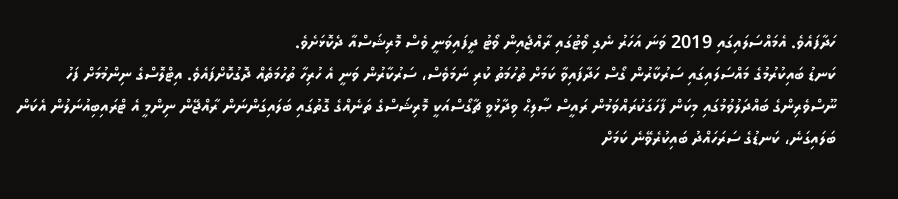ހަދާފައެވެ. އެމައްސަލައިގައި 2019 ވަނަ އަހަރު ނެގި ވޯޓުގައި ރާއްޖެއިން ވޯޓު ދީފައިވަނީ ވެސް މޮރިޝަސްއާ ދެކޮޅަށެވެ.
ކަނޑު ބައިކުރުމުގެ މައްސަލައިގައި ސަރުކާރުން ގޯސް ހަދާފައިވާ ކަމަށް ތުހުމަތު ކުރި ނަމަވެސް، ސަރުކާރުން ވަނީ އެ ހުރިހާ ތުހުމަތެއް ދޮގުކޮށްފައެވެ. އިޓްލޮސްގެ ނިންމުމަށް ފަހު ނޫސްވެރިންގެ ބައްދަލުވުމުގައި މިކަން ފާހަގަކުރައްވަމުން ރައީސް ޞާލިޙް ވިދާޅުވީ ޗާގޯސްއަކީ މޮރިޝަސްގެ ތަނެއްގެ ގޮތުގައި ބަލައިގަންނަން ރާއްޖޭން ނިންމީ އެ ޓްރައިބިއުނަލުން އެކަން ބަލައިގަނެ، ކަނޑުގެ ސަރަހައްދު ބައިކުރެވޭނެ ކަމަށް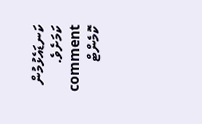ކަނޑައެޅުމުން ކަމަށެވެ.
comment ކޮމެންޓް